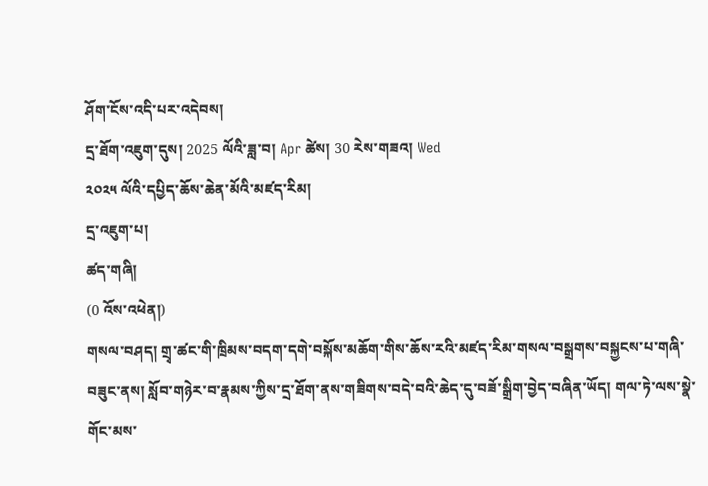ཤོག་ངོས་འདི་པར་འདེབས།
དྲ་ཐོག་འཇུག་དུས། 2025 ལོའི་ཟླ་བ། Apr ཚེས། 30 རེས་གཟའ། Wed
༢༠༢༥ ལོའི་དཔྱིད་ཆོས་ཆེན་མོའི་མཛད་རིམ།
དྲ་འཇུག་པ།
ཚད་གཞི།
(0 འོས་འཕེན།)
གསལ་བཤད། གྲྭ་ཚང་གི་ཁྲིམས་བདག་དགེ་བསྐོས་མཆོག་གིས་ཆོས་རའི་མཛད་རིམ་གསལ་བསྒྲགས་བསྐྱངས་པ་གཞི་བཟུང་ནས། སློབ་གཉེར་བ་རྣམས་ཀྱིས་དྲ་ཐོག་ནས་གཟིགས་བདེ་བའི་ཆེད་དུ་བཟོ་སྒྲིག་བྱེད་བཞིན་ཡོད། གལ་ཏེ་ལས་སྣེ་གོང་མས་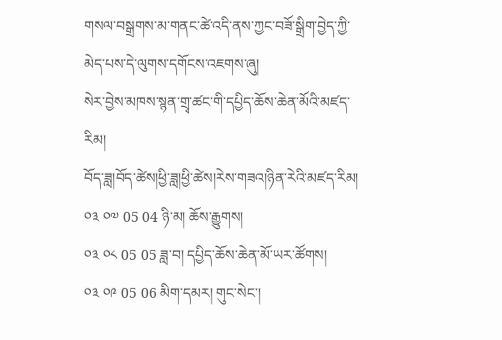གསལ་བསྒྲགས་མ་གནང་ཚེ་འདི་ནས་ཀྱང་བཟོ་སྒྲིག་བྱེད་ཀྱི་མེད་པས་དེ་ལུགས་དགོངས་འཇགས་ཞུ།
སེར་བྱེས་མཁས་སྙན་གྲྭ་ཚང་གི་དཔྱིད་ཆོས་ཆེན་མོའི་མཛད་རིམ།
བོད་ཟླ།བོད་ཚེས།ཕྱི་ཟླ།ཕྱི་ཚེས།རེས་གཟའ།ཉིན་རེའི་མཛད་རིམ།
༠༣ ༠༧ 05 04 ཉི་མ། ཆོས་རྒྱུགས།
༠༣ ༠༨ 05 05 ཟླ་བ། དཔྱིད་ཆོས་ཆེན་མོ་ཡར་ཚོགས།
༠༣ ༠༩ 05 06 མིག་དམར། གུང་སེང་།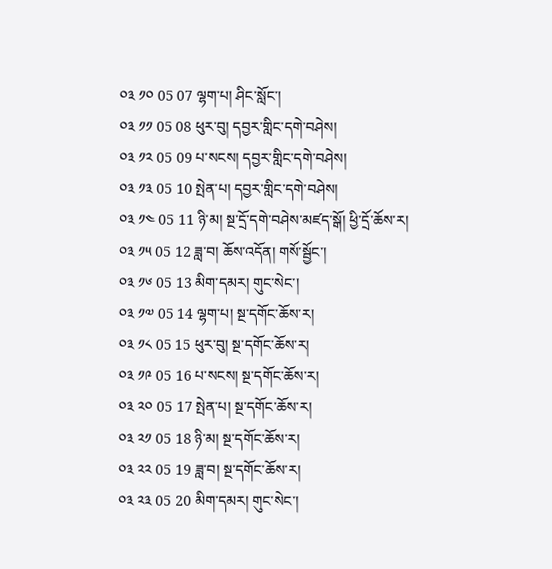༠༣ ༡༠ 05 07 ལྷག་པ། ཤིང་སློང་།
༠༣ ༡༡ 05 08 ཕུར་བུ། དབྱར་གླིང་དགེ་བཤེས།
༠༣ ༡༢ 05 09 པ་སངས། དབྱར་གླིང་དགེ་བཤེས།
༠༣ ༡༣ 05 10 སྤེན་པ། དབྱར་གླིང་དགེ་བཤེས།
༠༣ ༡༤ 05 11 ཉི་མ། སྔ་དྲོ་དགེ་བཤེས་མཛད་སྒོ། ཕྱི་དྲོ་ཆོས་ར།
༠༣ ༡༥ 05 12 ཟླ་བ། ཆོས་འདོན། གསོ་སྦྱོང་།
༠༣ ༡༦ 05 13 མིག་དམར། གུང་སེང་།
༠༣ ༡༧ 05 14 ལྷག་པ། སྔ་དགོང་ཆོས་ར།
༠༣ ༡༨ 05 15 ཕུར་བུ། སྔ་དགོང་ཆོས་ར།
༠༣ ༡༩ 05 16 པ་སངས། སྔ་དགོང་ཆོས་ར།
༠༣ ༢༠ 05 17 སྤེན་པ། སྔ་དགོང་ཆོས་ར།
༠༣ ༢༡ 05 18 ཉི་མ། སྔ་དགོང་ཆོས་ར།
༠༣ ༢༢ 05 19 ཟླ་བ། སྔ་དགོང་ཆོས་ར།
༠༣ ༢༣ 05 20 མིག་དམར། གུང་སེང་།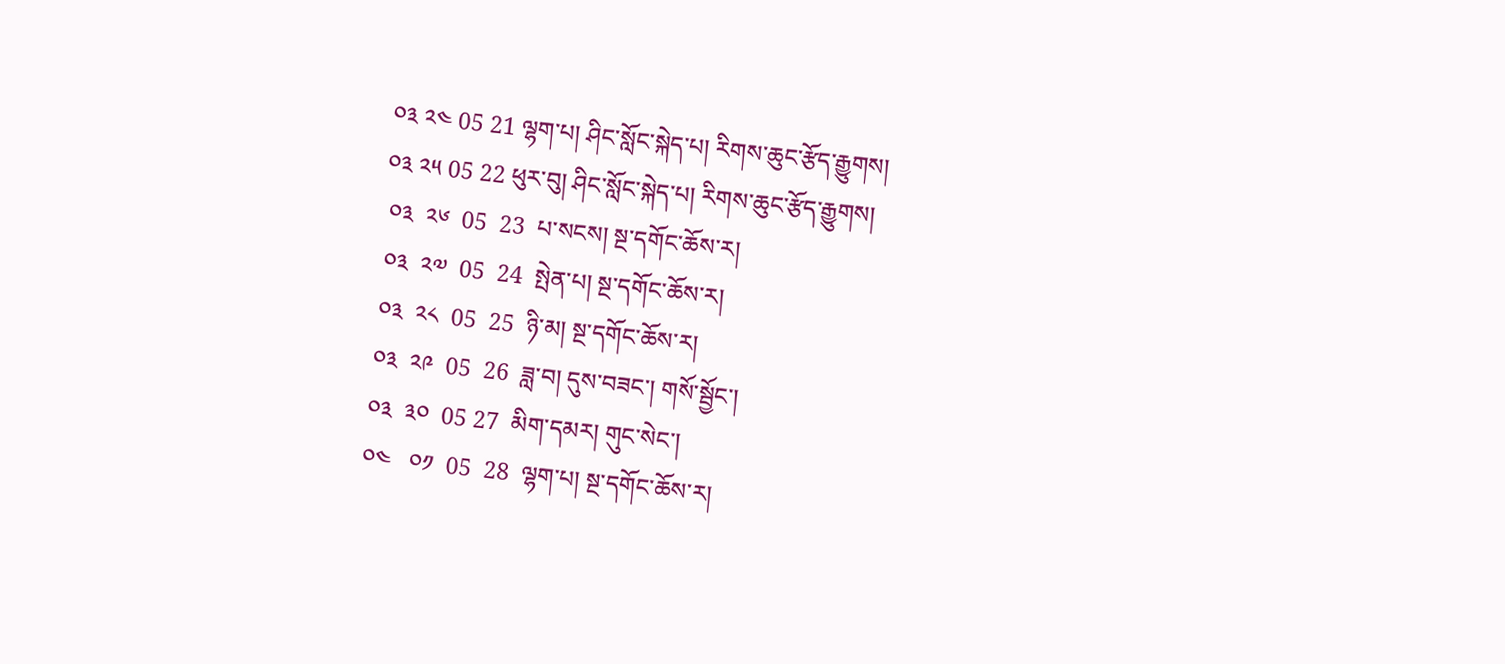༠༣ ༢༤ 05 21 ལྷག་པ། ཤིང་སློང་སྐེད་པ། རིགས་ཆུང་རྩོད་རྒྱུགས།
༠༣ ༢༥ 05 22 ཕུར་བུ། ཤིང་སློང་སྐེད་པ། རིགས་ཆུང་རྩོད་རྒྱུགས།
 ༠༣  ༢༦  05  23  པ་སངས། སྔ་དགོང་ཆོས་ར།
 ༠༣  ༢༧  05  24  སྤེན་པ། སྔ་དགོང་ཆོས་ར།
 ༠༣  ༢༨  05  25  ཉི་མ། སྔ་དགོང་ཆོས་ར།
 ༠༣  ༢༩  05  26  ཟླ་བ། དུས་བཟང་། གསོ་སྦྱོང་།
 ༠༣  ༣༠  05 27  མིག་དམར། གུང་སེང་།
 ༠༤   ༠༡  05  28  ལྷག་པ། སྔ་དགོང་ཆོས་ར།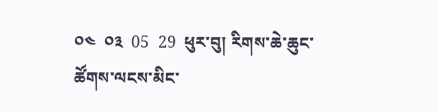༠༤  ༠༣  05  29  ཕུར་བུ། རིགས་ཆེ་ཆུང་ཚོགས་ལངས་མིང་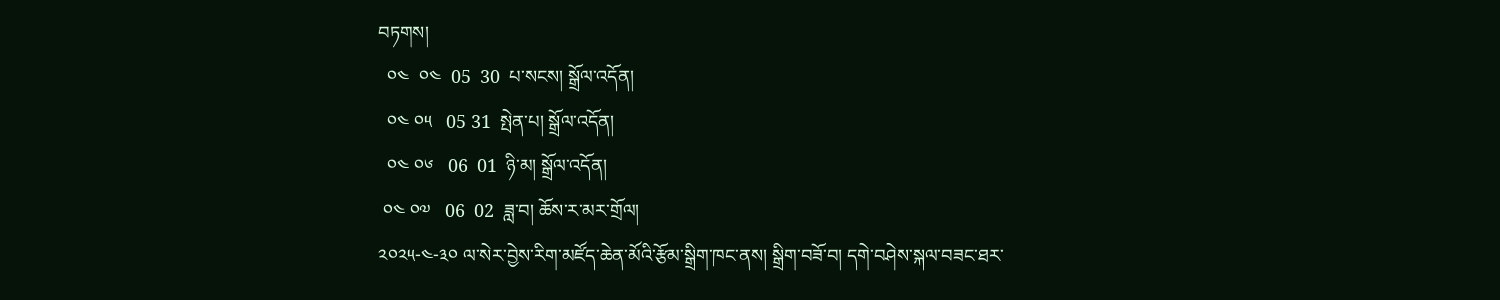བཏགས།
  ༠༤  ༠༤  05  30  པ་སངས། སྒྲོལ་འདོན།
  ༠༤ ༠༥   05 31  སྤེན་པ། སྒྲོལ་འདོན།
  ༠༤ ༠༦   06  01  ཉི་མ། སྒྲོལ་འདོན།
 ༠༤ ༠༧   06  02  ཟླ་བ། ཆོས་ར་མར་གྲོལ།
༢༠༢༥-༤-༣༠ ལ་སེར་བྱེས་རིག་མཛོད་ཆེན་མོའི་རྩོམ་སྒྲིག་ཁང་ནས། སྒྲིག་བཟོ་བ། དགེ་བཤེས་སྐལ་བཟང་ཐར་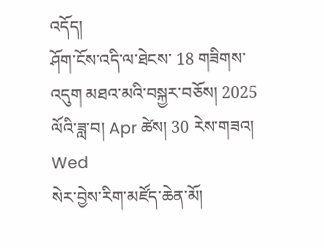འདོད།
ཤོག་ངོས་འདི་ལ་ཐེངས་ 18 གཟིགས་འདུག མཐའ་མའི་བསྐྱར་བཅོས། 2025 ལོའི་ཟླ་བ། Apr ཚེས། 30 རེས་གཟའ། Wed
སེར་བྱེས་རིག་མཛོད་ཆེན་མོ།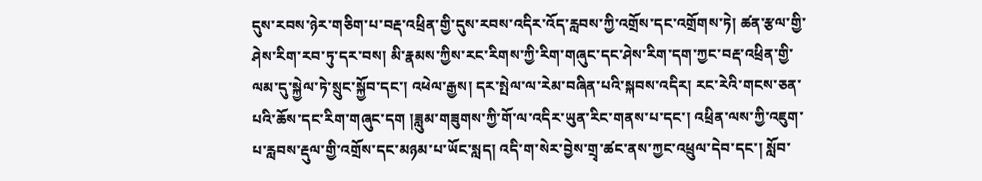དུས་རབས་ཉེར་གཅིག་པ་བརྡ་འཕྲིན་གྱི་དུས་རབས་འདིར་འོད་རླབས་ཀྱི་འགྲོས་དང་འགྲོགས་ཏེ། ཚན་རྩལ་གྱི་ཤེས་རིག་རབ་ཏུ་དར་བས། མི་རྣམས་ཀྱིས་རང་རིགས་ཀྱི་རིག་གཞུང་དང་ཤེས་རིག་དག་ཀྱང་བརྡ་འཕྲིན་གྱི་ལམ་དུ་སྐྱེལ་ཏེ་སྲུང་སྐྱོབ་དང་། འཕེལ་རྒྱས། དར་སྤེལ་ལ་རེམ་བཞིན་པའི་སྐབས་འདིར། རང་རེའི་གངས་ཅན་པའི་ཆོས་དང་རིག་གཞུང་དག །ཟླུམ་གཟུགས་ཀྱི་གོ་ལ་འདིར་ཡུན་རིང་གནས་པ་དང་། འཕྲིན་ལས་ཀྱི་འཇུག་པ་རླབས་རྡུལ་གྱི་འགྲོས་དང་མཉམ་པ་ཡོང་སླད། འདི་ག་སེར་བྱེས་གྲྭ་ཚང་ནས་ཀྱང་འཕྲུལ་དེབ་དང་། སློབ་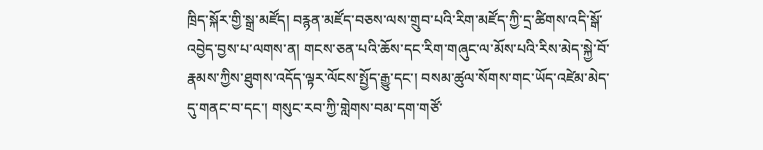ཁྲིད་སྐོར་གྱི་སྒྲ་མཛོད། བརྙན་མཛོད་བཅས་ལས་གྲུབ་པའི་རིག་མཛོད་ཀྱི་དྲ་ཚིགས་འདི་སྒོ་འབྱེད་བྱས་པ་ལགས་ན། གངས་ཅན་པའི་ཆོས་དང་རིག་གཞུང་ལ་མོས་པའི་རིས་མེད་སྐྱེ་བོ་རྣམས་ཀྱིས་ཐུགས་འདོད་ལྟར་ལོངས་སྤྱོད་རྒྱུ་དང་། བསམ་ཚུལ་སོགས་གང་ཡོད་འཛེམ་མེད་དུ་གནང་བ་དང་། གསུང་རབ་ཀྱི་གླེགས་བམ་དག་གཙོ་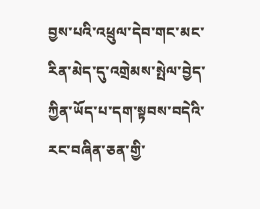བྱས་པའི་འཕྲུལ་དེབ་གང་མང་རིན་མེད་དུ་འགྲེམས་སྤེལ་བྱེད་ཀྱིན་ཡོད་པ་དག་སྟབས་བདེའི་རང་བཞིན་ཅན་གྱི་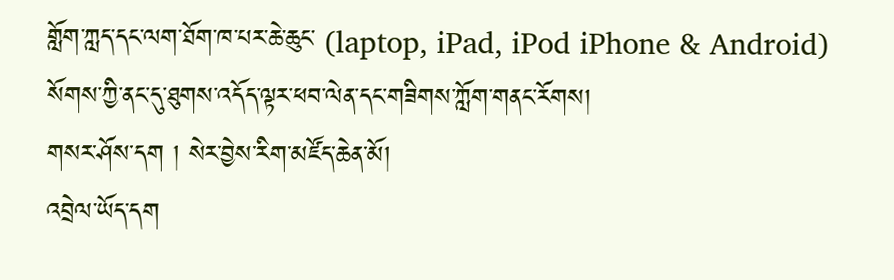གློག་ཀླད་དང་ལག་ཐོག་ཁ་པར་ཆེ་ཆུང་ (laptop, iPad, iPod iPhone & Android) སོགས་ཀྱི་ནང་དུ་ཐུགས་འདོད་ལྟར་ཕབ་ལེན་དང་གཟིགས་ཀློག་གནང་རོགས།
གསར་ཤོས་དག ། སེར་བྱེས་རིག་མཛོད་ཆེན་མོ།
འབྲེལ་ཡོད་དག